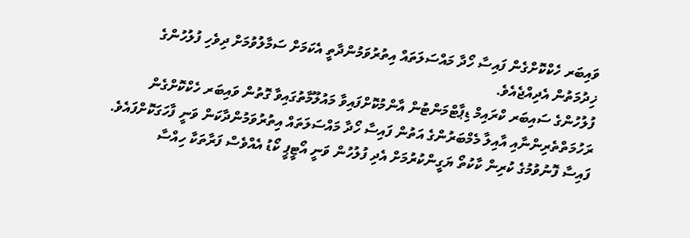ވައިބަރ ހެކްކޮށްގެން ފައިސާ ހޯދާ މައްސަލަތައް އިތުރުވަމުންދާތީ އެކަމަށް ސަމާލުވުމަށް ދިވެހި ފުލުހުންގެ ޚިދުމަތުން އެދިއްޖެއެވެ.
ފުލުހުންގެ ސައިބަރ ކްރައިމް ޑިޕާޓްމަންޓުން އާންމުކޮށްފައިވާ މައުލޫމާތުގައިވާ ގޮތުން ވައިބަރ ހެކްކޮށްގެން ރަހުމަތްތެރިންނާއި އާއިލާ މެމްބަރުންގެ އަތުން ފައިސާ ހޯދާ މައްސަލަތައް އިތުރުވަމުންދާކަން ވަނީ ފާހަގަކޮށްފައެވެ.
ފައިސާ ފޮނުވުމުގެ ކުރިން ކާކުތޯ ޔަގީންކުރުމަށް އެދި ފުލުހުން ވަނީ އޯޓީޕީ ކޯޑު އެއްވެސް ފަރާތަކާ ހިއްސާ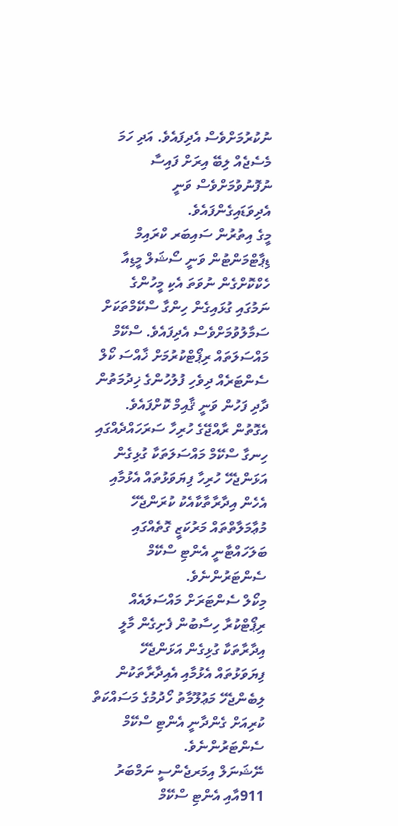ނުކުރުމަށްވެސް އެދިފައެވެ. އަދި ހަމަ މެސެޖެއް ލިބޭ އިރަށް ފައިސާ ނުފޮނުވުމަށްވެސް ވަނީ އެދިވަޑައިގެންފައެވެ.
މީގެ އިތުރުން ސައިބަރ ކްރައިމް ޑިޕާޓްމަންޓުން ވަނީ ސޯޝަލް މީޑިއާ ހެކްކޮށްގެން ނުވަތަ އެކި މީހުންގެ ނަމުގައި ގުޅައިގެން ހިންގާ ސްކޭމްތަކަށް ސަމާލުވުމަށްވެސް އެދިފައެވެ. ސްކޭމް މައްސަލަތައް ރިޕޯޓްކުރުމަށް ޚާއްސަ ކޯލް ސެންޓަރެއް ދިވެހި ފުލުހުންގެ ޚިދުމަތުން ދާދި ފަހުން ވަނީ ޤާއިމް ކޮށްފައެވެ.
އެގޮތުން ރާއްޖޭގެ ހުރިހާ ސަރަހައްދެއްގައި ހިނގާ ސްކޭމް މައްސަލަތަކާ ގުޅިގެން އަޅަންޖެހޭ ހުރިހާ ފިޔަވަޅުތައް އެޅުމާއި އެހެން އިދާރާތާކާއެކު ކުރަންޖެހޭ މުޢާމަލާތްތައް މަރުކަޒީ ގޮތެއްގައި ބަލަހައްޓާނީ އެންޓި ސްކޭމް ސެންޓަރުންނެވެ.
މިކޯލް ސެންޓަރަށް މައްސަލައެއް ރިޕޯޓްކުރާ ހިސާބުން ފެށިގެން މާލީ އިދާރާތަކާ ގުޅިގެން އަޅަންޖެހޭ ފިޔަވަޅުތައް އެޅުމާއި އެއިދާރާތަކުން ލިބެންޖެހޭ މަޢުލޫމާތު ހޯދުމުގެ މަސައްކަތް ކުރިއަށް ގެންދާނީ އެންޓި ސްކޭމް ސެންޓަރުންނެވެ.
ނޭޝަނަލް އިމަރޖެންސީ ނަމްބަރު 911އާއި އެންޓި ސްކޭމް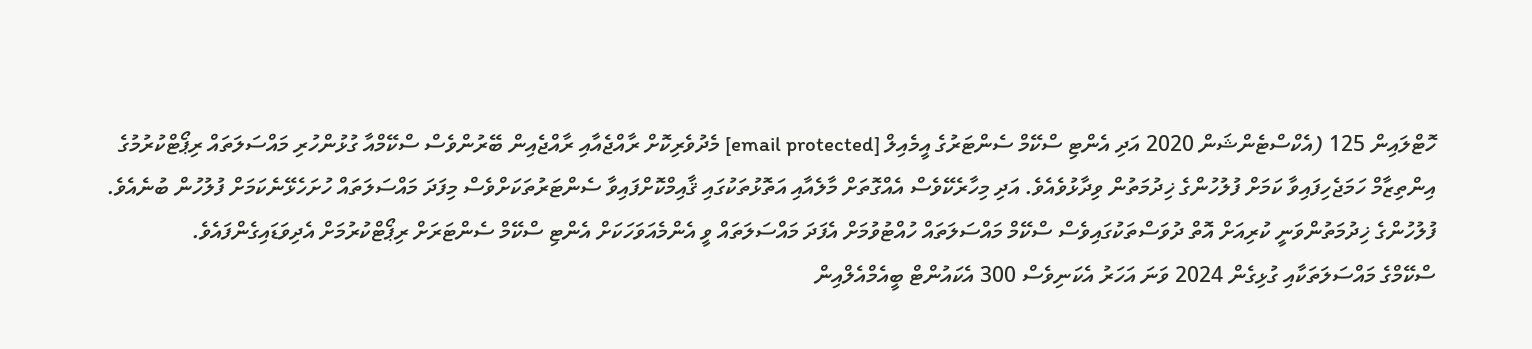ހޮޓްލައިން 125 (އެކްސްޓެންޝަން 2020 އަދި އެންޓި ސްކޭމް ސެންޓަރުގެ އީމެއިލް [email protected] މެދުވެރިކޮށް ރާއްޖެއާއި ރާއްޖެއިން ބޭރުންވެސް ސްކޭމްއާ ގުޅުންހުރި މައްސަލަތައް ރިޕޯޓްކުރުމުގެ އިންތިޒާމް ހަމަޖެހިފައިވާ ކަމަށް ފުލުހުންގެ ޚިދުމަތުން ވިދާޅުވެއެވެ. އަދި މިހާރެކޭވެސް އެއްގޮތަށް މާލެއާއި އަތޮޅުތަކުގައި ޤާއިމްކޮށްފައިވާ ސެންޓަރުތަކަށްވެސް މިފަދަ މައްސަލަތައް ހުށަހެޅޭނެކަމަށް ފުލުހުން ބުނެއެވެ.
ފުލުހުންގެ ޚިދުމަތުންވަނީ ކުރިއަށް އޮތް ދުވަސްތަކުގައިވެސް ސްކޭމް މައްސަލަތައް ހުއްޓުވުމަށް އެފަދަ މައްސަލަތައް ވީ އެންމެއަވަހަކަށް އެންޓި ސްކޭމް ސެންޓަރަށް ރިޕޯޓްކުރުމަށް އެދިވަޑައިގެންފައެވެ.
ސްކޭމްގެ މައްސަލަތަކާއި ގުޅިގެން 2024 ވަނަ އަހަރު އެކަނިވެސް 300 އެކައުންޓް ބީއެމްއެލްއިން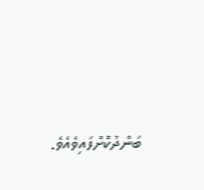ބަންދުކޮށްފައިވެއެވެ.